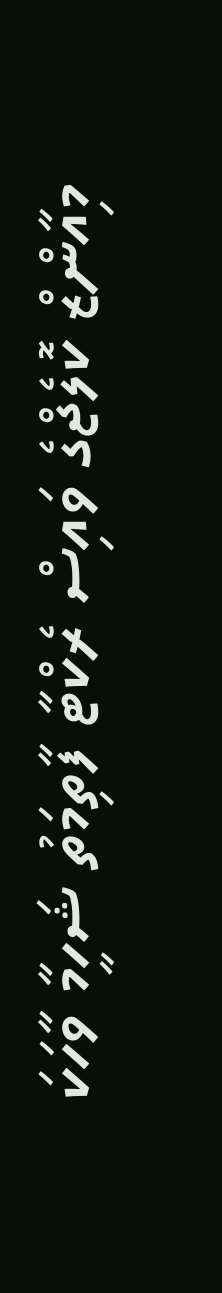މިއާންޒް ކޮލެޖްގެ ވައިސް ރެކްޓާ ފާތިމަތު ޝަހީމާ ވާހަކަ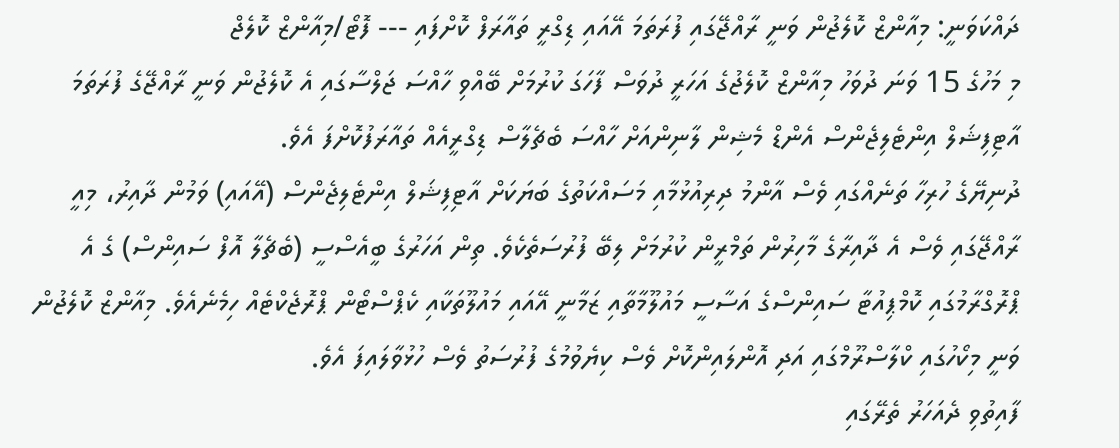ދައްކަވަނީ: މިއާންޒް ކޮލެޖުން ވަނީ ރާއްޖޭގައި ފުރަތަމަ އޭއައި ޑިގްރީ ތައާރަފް ކޮށްފައި --- ފޮޓޯ/މިއާންޒް ކޮލެޖް
މި މަހުގެ 15 ވަނަ ދުވަހު މިއާންޒް ކޮލެޖުގެ އަހަރީ ދުވަސް ފާހަގަ ކުރުމަށް ބޭއްވި ހާއްސަ ޖަލްސާގައި އެ ކޮލެޖުން ވަނީ ރާއްޖޭގެ ފުރަތަމަ އާޓިފިޝަލް އިންޓެލިޖެންސް އެންޑް މެޝިން ލާނިންއަށް ހާއްސަ ބެޗެލާސް ޑިގްރީއެއް ތައާރަފުކޮށްފަ އެވެ.
ދުނިޔޭގެ ހުރިހާ ތަނެއްގައި ވެސް އާންމު ދިރިއުޅުމާއި މަސައްކަތުގެ ބަޔަކަށް އާޓިފިޝަލް އިންޓެލިޖެންސް (އޭއައި) ވަމުން ދާއިރު، މިއީ ރާއްޖޭގައި ވެސް އެ ދާއިރާގެ މާހިރުން ތަމްރީން ކުރުމަށް ލިބޭ ފުރުސަތެކެވެ. ތިން އަހަރުގެ ބީއެސްސީ (ބެޗެލާ އޮފް ސައިންސް) ގެ އެ ޕްރޮގްރާމުގައި ކޮމްޕިއުޓާ ސައިންސްގެ އަސާސީ މައުލޫމާތާއި ޒަމާނީ އޭއައި މައުލޫތަކާއި ކެޕްސްޓޯން ޕްރޮޖެކްޓެއް ހިމެނެއެވެ. މިއާންޒް ކޮލެޖުން ވަނީ މިކޯހުގައި ކްލާސްރޫމްގައި އަދި އޮންލައިންކޮށް ވެސް ކިޔެވުމުގެ ފުރުސަތު ވެސް ހުޅުވާލައިފަ އެވެ.
ފާއިތުވި ދެއަހަރު ތެރޭގައި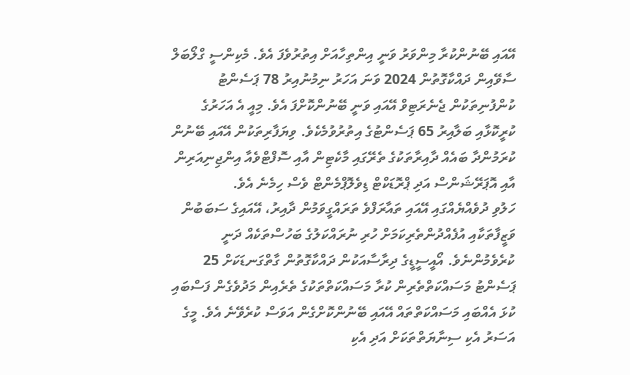އޭއައި ބޭނުންކުރާ މިންވަރު ވަނީ އިންތިހާއަށް އިތުރުވެފަ އެވެ. މެކިންސީ ގްލޯބަލް ސާވޭއިން ދައްކާގޮތުން 2024 ވަނަ އަހަރު ނިމުނުއިރު 78 ޕަސެންޓު ކުންފުނިތަކުން ޖެނެރަޓިވް އޭއައި ވަނީ ބޭނުންކޮށްފަ އެވެ. މިއީ އެ އަހަރުގެ ކުރީކޮޅާއި ބަލާއިރު 65 ޕަސެންޓުގެ އިތުރުވުމެކެވެ. ވިޔަފާރިތަކުން އޭއައި ބޭނުން ކުރަމުންދާ ބައެއް ދާއިރާތަކުގެ ތެރޭގައި މާކެޓިން އާއި ސޮފްޓްވެއާ އިންޖިނިއަރިން އާއި އޮޕަރޭޝަންސް އަދި ޕްރޮޑަކްޓް ޑިވެލޮޕްމެންޓް ވެސް ހިމެނެ އެވެ.
ހަލުވި ދުވެއްޔެއްގައި އޭއައި ތައާރަފްވެ ތަރައްގީވަމުން ދާއިރު، އޭއައިގެ ސަބަބުން ވަޒީފާތަކާއި އުފެއްދުންތެރިކަމަށް ހުރި ނުރައްކަލުގެ ބަހުސްތަކެއް ދަނީ ކުރެވެމުންނެވެ. އޯއީސީޑީގެ ދިރާސާއަކުން ދައްކާގޮތުން ގާތްގަނޑަކަށް 25 ޕަސެންޓު މަސައްކަތްތެރިން ކުރާ މަސައްކަތްތަކުގެ ތެރެއިން މަދުވެގެން ފަސްބައި ކުޅަ އެއްބައި މަސައްކަތްތައް އޭއައި ބޭނުންކޮށްގެން އަވަސް ކުރެވޭނެ އެވެ. މީގެ އަސަރު އެކި ސިނާޔަތްތަކަށް އަދި އެކި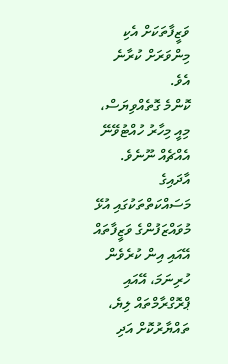ވަޒީފާތަކަށް އެކި މިންވަރަށް ކުރާނެ އެވެ.
ކޮންމެ ގޮތެއްވިޔަސް، މިއީ މިހާރު ހުއްޓުވޭނޭ އެއްޗެއް ނޫނެވެ. އާދައިގެ މަސައްކަތްތަކުގައި އުޅޭ މުވައްޒަފުންގެ ވަޒީފާތައް އޭއައި އިން ކުރެވެން ހުރިނަމަ، އޭއައި ޕްރޮގްރާމްތައް ލިޔެ، ތައްޔާރުކޮށް އަދި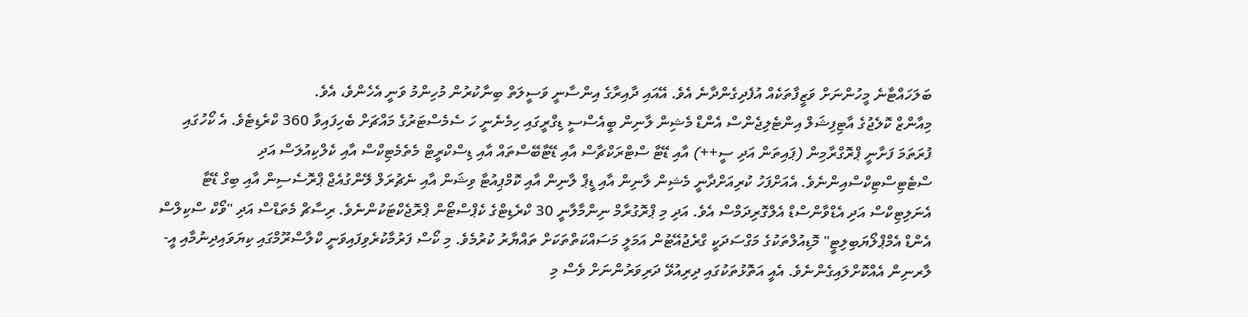ބަލަހައްޓާނެ މީހުންނަށް ވަޒީފާތަކެއް އުފެދިގެންދާނެ އެވެ. އޭއައި ދާއިރާގެ އިންސާނީ ވަސީލަތް ބިނާކުރުން މުހިންމު ވަނީ އެހެންވެ، އެވެ.
މިއާންޒް ކޮލެޖުގެ އާޓިފިޝަލް އިންޓެލިޖެންސް އެންޑް މެޝިން ލާނިން ބީއެސްސީ ޑިގްރީގައި ހިމެނެނީ ހަ ސެމެސްޓަރުގެ މައްޗަށް ބެހިފައިވާ 360 ކްރެޑިޓެވެ. އެ ކޯހުގައި ފުރަތަމަ ފަށާނީ ޕްރޮގްރާމިން (ޕައިތަން އަދި ސީ++) އާއި ޑޭޓާ ސްޓްރަކްޗާސް އާއި ޑޭޓާބޭސްތައް އާއި ޑިސްކްރީޓް މެތެމެޓިކްސް އާއި ކެލްކިއުލަސް އަދި ސްޓެޓިސްޓިކްސްއިންނެވެ. އެއަށްފަހު ކުރިއަށްދާނީ މެޝިން ލާނިން އާއި ޑީޕް ލާނިން އާއި ކޮމްޕިއުޓާ ވިޝަން އާއި ނެޗުރަލް ލޭންގުއެޖް ޕްރޮސެސިން އާއި ބިގް ޑޭޓާ އެނަލިޓިކްސް އަދި އެޑްވާންސްޑް އެލްގޮރިދަމްސް އެވެ. އަދި މި ޕްރޮގުރާމް ނިންމާލާނީ 30 ކްރެޑިޓްގެ ކެޕްސްޓޯން ޕްރޮޖެކްޓަކުންނެވެ. ރިސާޗް މެތަޑްސް އަދި "ވޯކް ސްކިލްސް އެންޑް އެމްޕްލޯޔަބިލިޓީ" މޮޑިއުލްތަކުގެ މަގްސަދަކީ ގްރެޖުއޭޓުން އަމަލީ މަސައްކަތްތަކަށް ތައްޔާރު ކުރުމެވެ. މި ކޯސް ފަރުމާކުރެވިފައިވަނީ ކްލާސްރޫމްގައި ކިޔަވައިދިނުމާއި އީ-ލާރނިން އެއްކޮށްލައިގެންނެވެ. އެއީ އަތޮޅުތަކުގައި ދިރިއުޅޭ ދަރިވަރުންނަށް ވެސް މި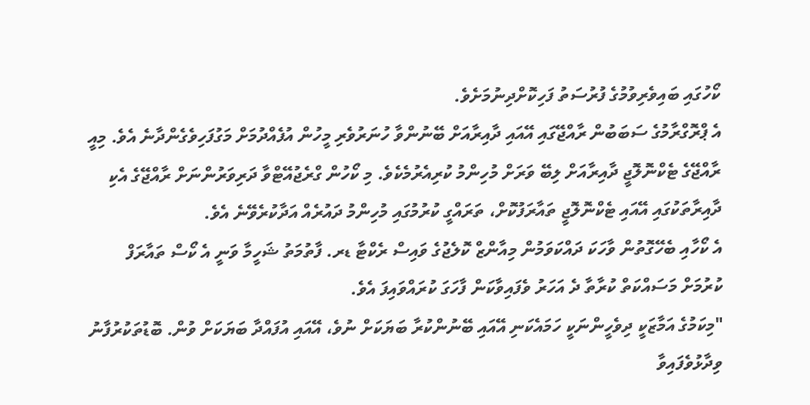ކޯހުގައި ބައިވެރިވުމުގެ ފުރުސަތު ފަހިކޮށްދިނުމަށެވެ.
އެ ޕްރޮގްރާމުގެ ސަބަބުން ރާއްޖޭގައި އޭއައި ދާއިރާއަށް ބޭނުންވާ ހުނަރުވެރި މީހުން އުފެއްދުމަށް މަގުފަހިވެގެންދާނެ އެވެ. މިއީ ރާއްޖޭގެ ޓެކްނޮލޮޖީ ދާއިރާއަށް ލިބޭ ވަރަށް މުހިންމު ކުރިއެރުމެކެވެ. މި ކޯހުން ގްރެޖުއޭޓްވާ ދަރިވަރުންނަށް ރާއްޖޭގެ އެކި ދާއިރާތަކުގައި އޭއައި ޓެކްނޮލޮޖީ ތައާރަފުކޮށް، ތަރައްގީ ކުރުމުގައި މުހިންމު ދައުރެއް އަދާކުރެވޭނެ އެވެ.
އެ ކޯހާއި ބެހޭގޮތުން ވާހަކަ ދައްކަވަމުން މިއާންޒް ކޮލެޖުގެ ވައިސް ރެކްޓާ ޑރ. ފާތުމަތު ޝަހީމާ ވަނީ އެ ކޯސް ތައާރަފް ކުރުމަށް މަސައްކަތް ކުރާތާ ދެ އަހަރު ވެފައިވާކަން ފާހަގަ ކުރައްވައިފަ އެވެ.
"މިކަމުގެ އަމާޒަކީ ދިވެހީންނަކީ ހަމައެކަނި އޭއައި ބޭނުންކުރާ ބަޔަކަށް ނުވެ، އޭއައި އުފައްދާ ބަޔަކަށް ވުން. ބޮޑުތަކުރުފާނު ވިދާޅުވެފައިވާ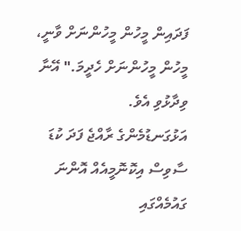ފަދައިން މީހުން މީހުންނަށް ވާނީ، މީހުން މީހުންނަށް ހެދީމަ." އޭނާ ވިދާޅުވި އެވެ.
އަޅުގަނޑުމެންގެ ރާއްޖެ ފަދަ ކުޑަ ސާވިސް އިކޮނޮމީއެއް އޮންނަ ގައުމެއްގައި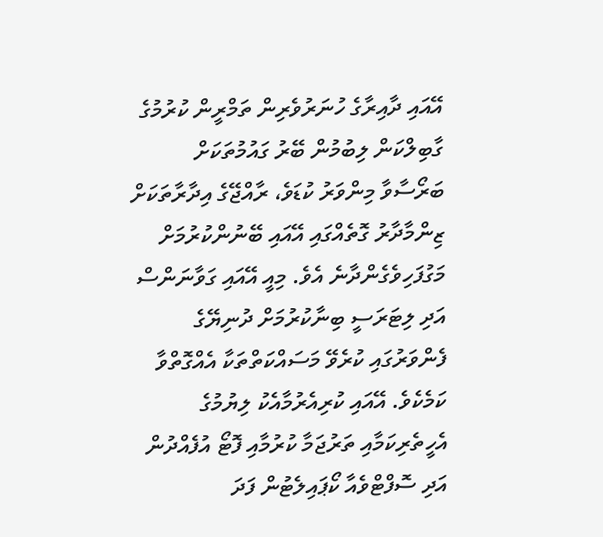އޭއައި ދާއިރާގެ ހުނަރުވެރިން ތަމްރީން ކުރުމުގެ ގާބިލްކަން ލިބުމުން ބޭރު ގައުމުތަކަށް ބަރޯސާވާ މިންވަރު ކުޑަވެ، ރާއްޖޭގެ އިދާރާތަކަށް ޒިންމާދާރު ގޮތެއްގައި އޭއައި ބޭނުންކުރުމަށް މަގުފަހިވެގެންދާނެ އެވެ. މިއީ އޭއައި ގަވާނަންސް އަދި ލިޓަރަސީ ބިނާކުރުމަށް ދުނިޔޭގެ ފެންވަރުގައި ކުރެވޭ މަސައްކަތްތަކާ އެއްގޮތްވާ ކަމެކެވެ. އޭއައި ކުރިއެރުމާއެކު ލިޔުމުގެ އެހީތެރިކަމާއި ތަރުޖަމާ ކުރުމާއި ފޮޓޯ އުފެއްދުން އަދި ސޮފްޓްވެއާ ކޯޕައިލެޓުން ފަދަ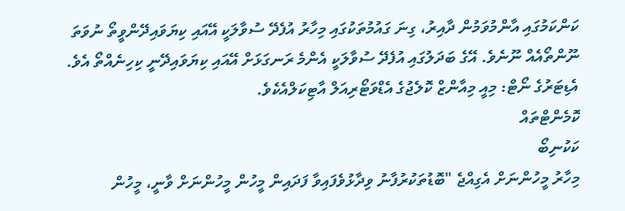ކަންކަމުގައި އާންމުވަމުން ދާއިރު، ގިނަ ގައުމުތަކުގައި މިހާރު އުފެދޭ ސުވާލަކީ އޭއައި ކިޔަވައިދޭންވީތޯ ނުވަތަ ނޫންތޯއެއް ނޫނެވެ. އޭގެ ބަދަލުގައި އުފެދޭ ސުވާލަކީ އެންމެ ރަނގަޅަށް އޭއައި ކިޔަވައިދޭނީ ކިހިނެއްތޯ އެވެ.
އެޑިޓަރުގެ ނޯޓް: މިއީ މިއާންޒް ކޮލެޖުގެ އެޑްވަޓޯރިއަލް އާޓިކަލްއެކެވެ.
ކޮމެންޓްތައް
ކަކުނިބޯ
މިހާރު މީހުންނަށް އެގިއްޖެ "ބޮޑުތަކުރުފާނު ވިދާޅުވެފައިވާ ފަދައިން މީހުން މީހުންނަށް ވާނީ، މީހުން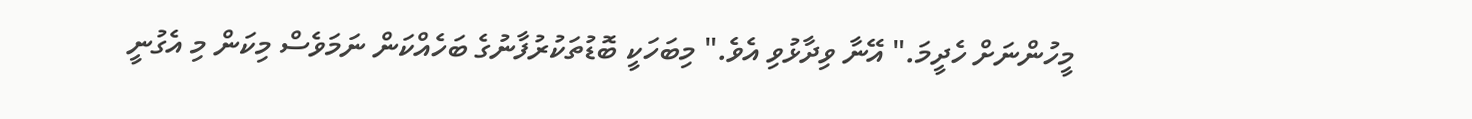މީހުންނަށް ހެދީމަ." އޭނާ ވިދާޅުވި އެވެ." މިބަހަކީ ބޮޑުތަކުރުފާނުގެ ބަހެއްކަން ނަމަވެސް މިކަން މި އެގުނީ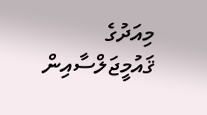މިއަދުގެ ޤައުމީޖަލްސާއިން